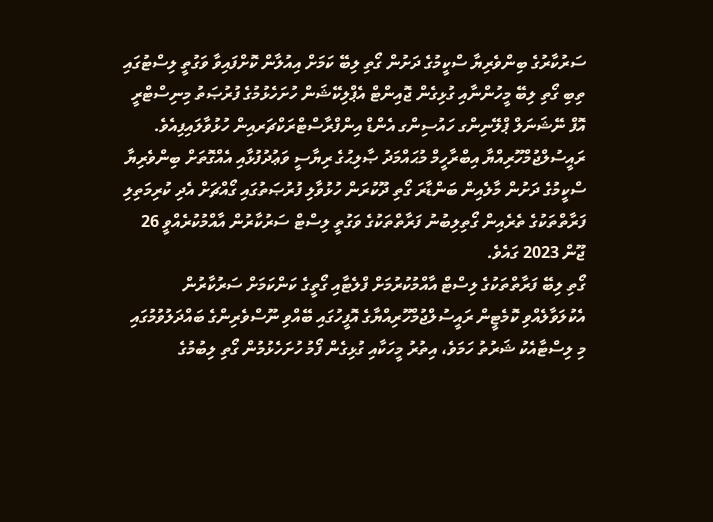ސަރުކާރުގެ ބިންވެރިޔާ ސްކީމުގެ ދަށުން ގޯތި ލިބޭ ކަމަށް އިއުލާން ކޮށްފައިވާ ވަގުތީ ލިސްޓުގައި ތިބި ގޯތި ލިބޭ މީހުންނާއި ގުޅިގެން ޖޮއިންޓް އެޕްލިކޭޝަން ހުށަހެޅުމުގެ ފުރުޞަތު މިނިސްޓްރީ އޮފް ނޭޝަނަލް ޕްލޭނިންގ ހައުސިންގ އެންޑް އިންފްރާސްޓްރަކްޗަރއިން ހުޅުވާލައިފިއެވެ.
ރައީސުލްޖުމްހޫރިއްޔާ އިބްރާހީމް މުޙައްމަދު ޞާލިޙުގެ ރިޔާސީ ވަޢުދުފުޅާއި އެއްގޮތަށް ބިންވެރިޔާ ސްކީމުގެ ދަށުން މާލެއިން ބަންޑާރަ ގޯތި ދޫކުރަން ހުޅުވާލި ފުރުޞަތުގައި ގޯއްޗަށް އެދި ކުރިމަތިލި ފަރާތްތަކުގެ ތެރެއިން ގޯތިލިބުނު ފަރާތްތަކުގެ ވަގުތީ ލިސްޓް ސަރުކާރުން އާއްމުކުރެއްވީ 26 ޖޫން 2023 ގައެވެ.
ގޯތި ލިބޭ ފަރާތްތަކުގެ ލިސްޓް އާއްމުކުރުމަށް ފްލެޓާއި ގޯތީގެ ކަންކަމަށް ސަރުކާރުން އެކުލަވާލެއްވި ކޮމެޓީން ރައީސުލްޖުމްހޫރިއްޔާގެ އޮފީހުގައި ބޭއްވި ނޫސްވެރިންގެ ބައްދަލުވުމުގައި މި ލިސްޓާއެކު ޝަރުތު ހަމަވެ، އިތުރު މީހަކާއި ގުޅިގެން ފޯމު ހުށަހެޅުމުން ގޯތި ލިބުމުގެ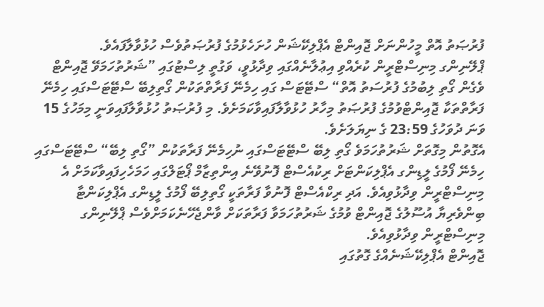ފުރުޞަތު އޮތް މީހުންނަށް ޖޮއިންޓް އެޕްލިކޭޝަން ހުށަހެޅުމުގެ ފުރުޞަތުވެސް ހުޅުވާލާފައެވެ.
ޕްލޭނިންގ މިނިސްޓްރީން ކުރެއްވި އިޢުލާނެއްގައި ވިދާޅުވީ، ވަގުތީ ލިސްޓުގައި ”ޝަރުތުހަމަވޭ ޖޮއިންޓް ވެގެން ގޯތި ލިބުމުގެ ފުރުސަތު އޮތް“ ސްޓޭޓަސް ގައި ހިމެނޭ ފަރާތްތަކުން ގޯތިލިބޭ ސްޓޭޓަސްގައި ހިމެނޭ ފަރާތްތަކާ ޖޮއިންޓްވުމުގެ ފުރުޞަތު މިހާރު ހުޅުވާލާފައިވާކަމަށެވެ. މި ފުރުޞަތު ހުޅުވާލާފައިވަނީ މިމަހުގެ 15 ވަނަ ދުވަހުގެ 23:59 ގެ ނިޔަލަށެވެ.
އެގޮތުން މިގޮތަށް ޝަރުތުހަމަވެ ގޯތި ލިބޭ ސްޓޭޓަސްގައި ނުހިމެނޭ ފަރާތަކުން ”ގޯތި ލިބޭ“ ސްޓޭޓަސްގައި ހިމެނޭ ފޯމުގެ ލީޑިންގ އެޕްލިކަންޓަށް ރިކުއެސްޓް ފޮނުވޭނެ އިންތިޒާމް ޕޯޓަލްގައި ހަމަހެހިފައިވާކަމަށް އެ މިނިސްޓްރީން ވިދާޅުވިއެވެ. އަދި ރިކްއެސްޓް ފޮނުވާ ފަރާތަކީ ގޯތިލިބޭ ފޯމުގެ ލީޑިންގ އެޕްލިކަންޓާ ބިންވެރިޔާ އުސޫލުގެ ޖޮއިންޓް ވުމުގެ ޝަރުތުހަމަވާ ފަރާތަކަށް ވާންޖެހޭނެކަމަށްވެސް ޕްލޭނިންގ މިނިސްޓްރީން ވިދާޅުވިއެވެ.
ޖޮއިންޓް އެޕްލިކޭޝަނެއްގެ ގޮތުގައި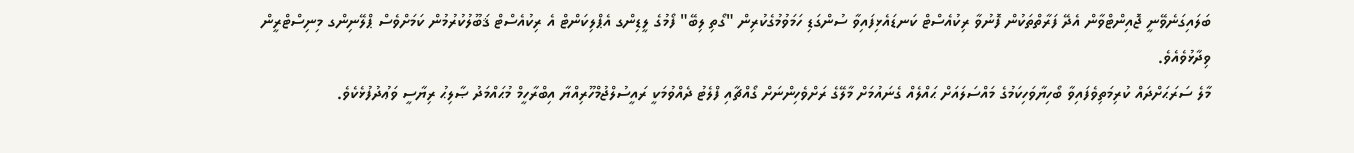ބަލައިގަނެވޭނީ ޖޮއިންޓްވާން އެދޭ ފަރާތްތަކުން ފޮނުވާ ރިކުއެސްޓް ކަނޑައެޅިފައިވާ ސުންގަޑި ހަމަވުމުގެކުރިން "ގޯތި ލިބޭ" ފޯމުގެ ލީޑިންގ އެޕްލިކަންޓް އެ ރިކުއެސްޓް ޤަބޫލުކުރުމުން ކަމަށްވެސް ޕްލޭނިންގ މިނިސްޓްރީން ވިދާޅުވެއެވެ.
މާލެ ސަރަޙަށްދައް ކުރިމަތިވެފައިވާ ބޯހިޔާވަހިކަމުގެ މައްސަލައަށް ޙައްލެއް ގެނައުމަށް މާލޭގެ ރަށްވެހިންނަށް ގޯއްޗާއި ފްލެޓު ދެއްވުމަކީ ރައީސުލްޖުމްހޫރިއްޔާ އިބްރާހީމް މުޙައްމަދު ޞާލިޙު ރިޔާސީ ވަޢުދުފުޅެކެވެ.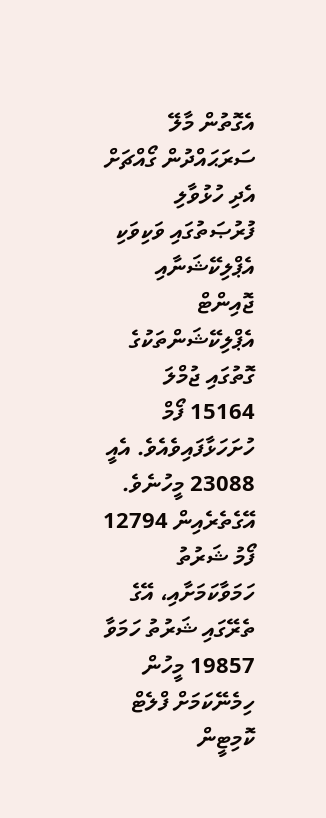އެގޮތުން މާލޭ ސަރަޙައްދުން ގޯއްޗަށް އެދި ހުޅުވާލި ފުރުޞަތުގައި ވަކިވަކި އެޕްލިކޭޝަނާއި ޖޮއިންޓް އެޕްލިކޭޝަންތަކުގެ ގޮތުގައި ޖުމްލަ 15164 ފޯމް ހުށަހަޅާފައިވެއެވެ. އެއީ 23088 މީހުނެވެ. އޭގެތެރެއިން 12794 ފޯމު ޝަރުތު ހަމަވާކަމަށާއި، އޭގެ ތެރޭގައި ޝަރުތު ހަމަވާ 19857 މީހުން ހިމެނޭކަމަށް ފްލެޓް ކޮމިޓީން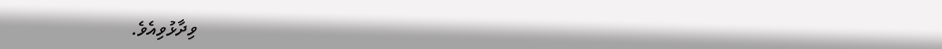ވިދާޅުވިއެވެ.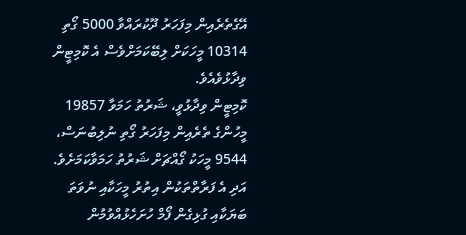އޭގެތެރެއިން މިފަހަރު ދޫކުރައްވާ 5000 ގޯތި 10314 މީހަކަށް ލިބޭކަމަށްވެސް އެ ކޮމިޓީން ވިދާޅުވެއެވެ.
ކޮމިޓީން ވިދާޅުވީ، ޝަރުތު ހަމަވާ 19857 މީހުންގެ ތެރެއިން މިފަހަރު ގޯތި ނުލިބުނަސް، 9544 މީހަކު ގޯއްޗަށް ޝަރުތު ހަމަވާކަމަށެވެ. އަދި އެ ފަރާތްތަކުން އިތުރު މީހަކާއި ނުވަތަ ބަޔަކާއި ގުޅިގެން ފޯމް ހުށަހެޅުއްވުމުން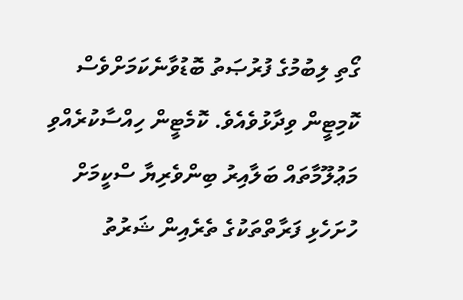ގޯތި ލިބުމުގެ ފުރުޞަތު ބޮޑުވާނެކަމަށްވެސް ކޮމިޓީން ވިދާޅުވެއެވެ. ކޮމެޓީން ހިއްސާކުރެއްވި މަޢުލޫމާތައް ބަލާއިރު ބިންވެރިޔާ ސްކީމަށް ހުށަހެޅި ފަރާތްތަކުގެ ތެރެއިން ޝަރުތު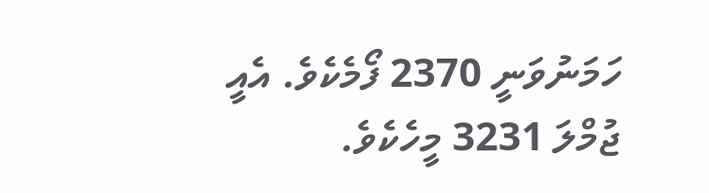ހަމަނުވަނީ 2370 ފޯމެކެވެ. އެއީ ޖުމްލަ 3231 މީހެކެވެ.